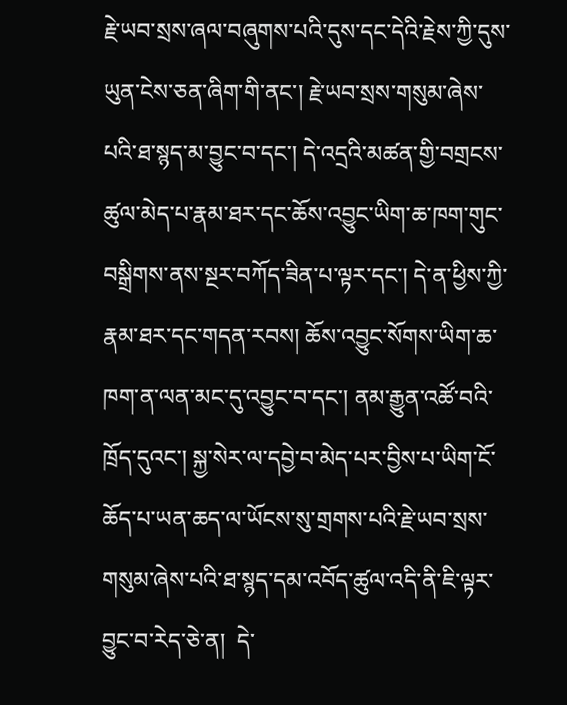རྗེ་ཡབ་སྲས་ཞལ་བཞུགས་པའི་དུས་དང་དེའི་རྗེས་ཀྱི་དུས་ཡུན་ངེས་ཅན་ཞིག་གི་ནང་། རྗེ་ཡབ་སྲས་གསུམ་ཞེས་པའི་ཐ་སྙད་མ་བྱུང་བ་དང་། དེ་འདྲའི་མཚན་གྱི་བགྲངས་ཚུལ་མེད་པ་རྣམ་ཐར་དང་ཆོས་འབྱུང་ཡིག་ཆ་ཁག་གུང་བསྒྲིགས་ནས་སྔར་བཀོད་ཟིན་པ་ལྟར་དང་། དེ་ན་ཕྱིས་ཀྱི་རྣམ་ཐར་དང་གདན་རབས། ཆོས་འབྱུང་སོགས་ཡིག་ཆ་ཁག་ན་ལན་མང་དུ་འབྱུང་བ་དང་། ནམ་རྒྱུན་འཚོ་བའི་ཁྲོད་དུའང་། སྐྱ་སེར་ལ་དབྱེ་བ་མེད་པར་བྱིས་པ་ཡིག་ངོ་ཆོད་པ་ཡན་ཆད་ལ་ཡོངས་སུ་གྲགས་པའི་རྗེ་ཡབ་སྲས་གསུམ་ཞེས་པའི་ཐ་སྙད་དམ་འབོད་ཚུལ་འདི་ནི་ཇི་ལྟར་བྱུང་བ་རེད་ཅེ་ན།  དེ་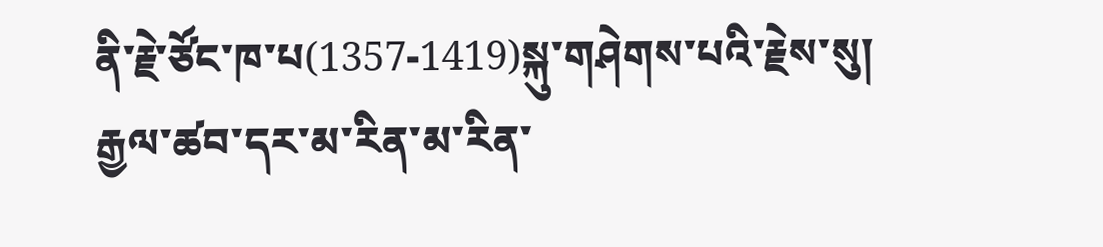ནི་རྗེ་ཙོང་ཁ་པ(1357-1419)སྐུ་གཤེགས་པའི་རྗེས་སུ། རྒྱལ་ཚབ་དར་མ་རིན་མ་རིན་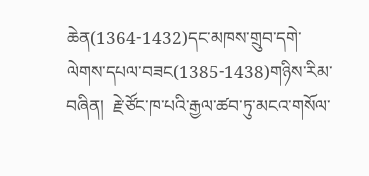ཆེན(1364-1432)དང་མཁས་གྲུབ་དགེ་ལེགས་དཔལ་བཟང(1385-1438)གཉིས་རིམ་བཞིན།  རྗེ་ཙོང་ཁ་པའི་རྒྱལ་ཚབ་ཏུ་མངའ་གསོལ་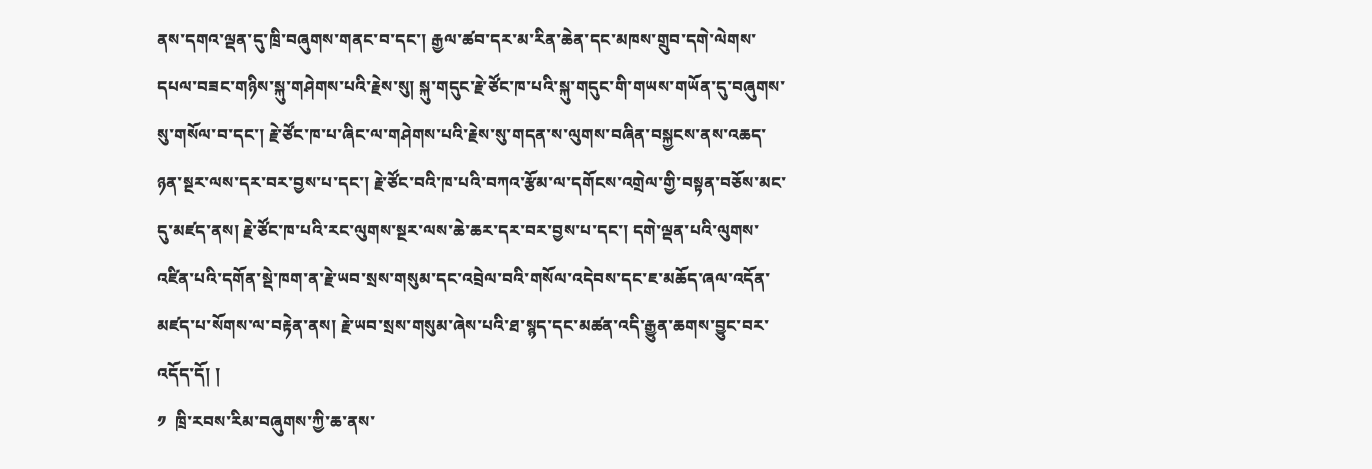ནས་དགའ་ལྡན་དུ་ཁྲི་བཞུགས་གནང་བ་དང་། རྒྱལ་ཚབ་དར་མ་རིན་ཆེན་དང་མཁས་གྲུབ་དགེ་ལེགས་དཔལ་བཟང་གཉིས་སྐུ་གཤེགས་པའི་རྗེས་སུ། སྐུ་གདུང་རྗེ་ཙོང་ཁ་པའི་སྐུ་གདུང་གི་གཡས་གཡོན་དུ་བཞུགས་སུ་གསོལ་བ་དང་། རྗེ་ཙོང་ཁ་པ་ཞིང་ལ་གཤེགས་པའི་རྗེས་སུ་གདན་ས་ལུགས་བཞིན་བསྐྱངས་ནས་འཆད་ཉན་སྔར་ལས་དར་བར་བྱས་པ་དང་། རྗེ་ཙོང་བའི་ཁ་པའི་བཀའ་རྩོམ་ལ་དགོངས་འགྲེལ་གྱི་བསྟན་བཅོས་མང་དུ་མཛད་ནས། རྗེ་ཙོང་ཁ་པའི་རང་ལུགས་སྔར་ལས་ཆེ་ཆར་དར་བར་བྱས་པ་དང་། དགེ་ལྡན་པའི་ལུགས་འཛིན་པའི་དགོན་སྡེ་ཁག་ན་རྗེ་ཡབ་སྲས་གསུམ་དང་འབྲེལ་བའི་གསོལ་འདེབས་དང་ཇ་མཆོད་ཞལ་འདོན་མཛད་པ་སོགས་ལ་བརྟེན་ནས། རྗེ་ཡབ་སྲས་གསུམ་ཞེས་པའི་ཐ་སྙད་དང་མཚན་འདི་རྒྱུན་ཆགས་བྱུང་བར་འདོད་དོ། །
༡  ཁྲི་རབས་རིམ་བཞུགས་ཀྱི་ཆ་ནས་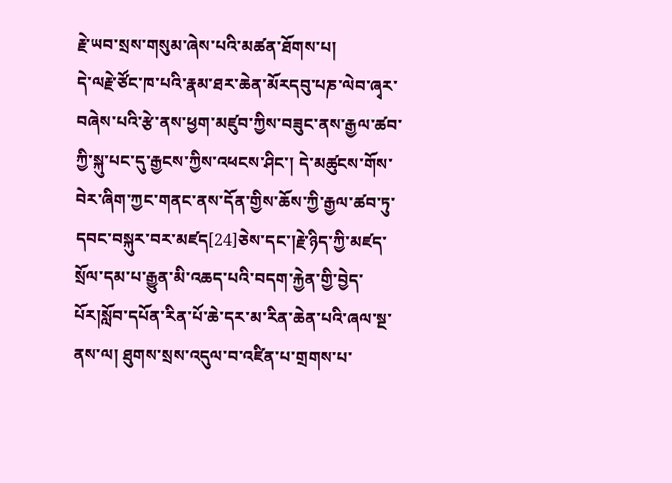རྗེ་ཡབ་སྲས་གསུམ་ཞེས་པའི་མཚན་ཐོགས་པ།
དེ་ལརྗེ་ཙོང་ཁ་པའི་རྣམ་ཐར་ཆེན་མོརདབུ་པཎ་ལེབ་ཞྭར་བཞེས་པའི་རྩེ་ནས་ཕྱག་མཛུབ་ཀྱིས་བཟུང་ནས་རྒྱལ་ཚབ་ཀྱི་སྐུ་པང་དུ་རྒྱངས་ཀྱིས་འཕངས་ཤིང་། དེ་མཚུངས་གོས་བེར་ཞིག་ཀྱང་གནང་ནས་དོན་གྱིས་ཆོས་ཀྱི་རྒྱལ་ཚབ་ཏུ་དབང་བསྐུར་བར་མཛད[24]ཅེས་དང་།རྗེ་ཉིད་ཀྱི་མཛད་སྲོལ་དམ་པ་རྒྱུན་མི་འཆད་པའི་བདག་རྐྱེན་གྱི་བྱེད་པོར།སློབ་དཔོན་རིན་པོ་ཆེ་དར་མ་རིན་ཆེན་པའི་ཞལ་སྔ་ནས་ལ། ཐུགས་སྲས་འདུལ་བ་འཛིན་པ་གྲགས་པ་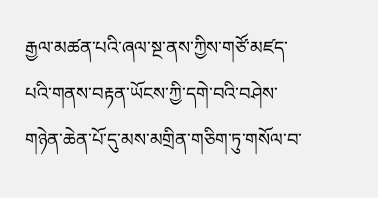རྒྱལ་མཚན་པའི་ཞལ་སྔ་ནས་ཀྱིས་གཙོ་མཛད་པའི་གནས་བརྟན་ཡོངས་ཀྱི་དགེ་བའི་བཤེས་གཉེན་ཆེན་པོ་དུ་མས་མགྲིན་གཅིག་ཏུ་གསོལ་བ་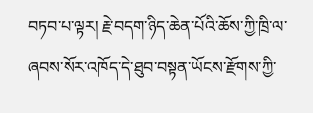བཏབ་པ་ལྟར། རྗེ་བདག་ཉིད་ཆེན་པོའི་ཆོས་ཀྱི་ཁྲི་ལ་ཞབས་སོར་འཁོད་དེ་ཐུབ་བསྟན་ཡོངས་རྫོགས་ཀྱི་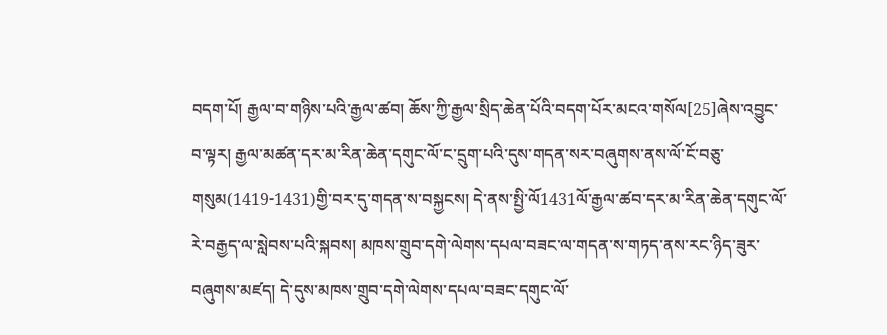བདག་པོ། རྒྱལ་བ་གཉིས་པའི་རྒྱལ་ཚབ། ཆོས་ཀྱི་རྒྱལ་སྲིད་ཆེན་པོའི་བདག་པོར་མངའ་གསོལ[25]ཞེས་འབྱུང་བ་ལྟར། རྒྱལ་མཚན་དར་མ་རིན་ཆེན་དགུང་ལོ་ང་དྲུག་པའི་དུས་གདན་སར་བཞུགས་ནས་ལོ་ངོ་བཅུ་གསུམ(1419-1431)གྱི་བར་དུ་གདན་ས་བསྐྱངས། དེ་ནས་སྤྱི་ལོ1431ལོ་རྒྱལ་ཚབ་དར་མ་རིན་ཆེན་དགུང་ལོ་རེ་བརྒྱད་ལ་སླེབས་པའི་སྐབས། མཁས་གྲུབ་དགེ་ལེགས་དཔལ་བཟང་ལ་གདན་ས་གཏད་ནས་རང་ཉིད་ཟུར་བཞུགས་མཛད། དེ་དུས་མཁས་གྲུབ་དགེ་ལེགས་དཔལ་བཟང་དགུང་ལོ་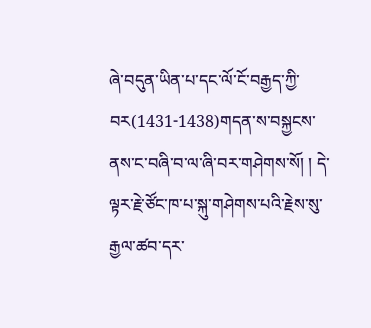ཞེ་བདུན་ཡིན་པ་དང་ལོ་ངོ་བརྒྱད་ཀྱི་བར(1431-1438)གདན་ས་བསྐྱངས་ནས་ང་བཞི་བ་ལ་ཞི་བར་གཤེགས་སོ། ། དེ་ལྟར་རྗེ་ཙོང་ཁ་པ་སྐུ་གཤེགས་པའི་རྗེས་སུ་རྒྱལ་ཚབ་དར་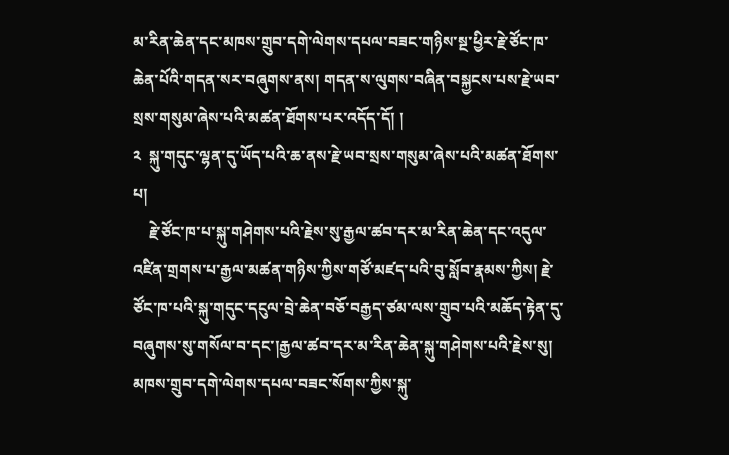མ་རིན་ཆེན་དང་མཁས་གྲུབ་དགེ་ལེགས་དཔལ་བཟང་གཉིས་སྔ་ཕྱིར་རྗེ་ཙོང་ཁ་ཆེན་པོའི་གདན་སར་བཞུགས་ནས། གདན་ས་ལུགས་བཞིན་བསྐྱངས་པས་རྗེ་ཡབ་སྲས་གསུམ་ཞེས་པའི་མཚན་ཐོགས་པར་འདོད་དོ། །
༢  སྐུ་གདུང་ལྷན་དུ་ཡོད་པའི་ཆ་ནས་རྗེ་ཡབ་སྲས་གསུམ་ཞེས་པའི་མཚན་ཐོགས་པ།
    རྗེ་ཙོང་ཁ་པ་སྐུ་གཤེགས་པའི་རྗེས་སུ་རྒྱལ་ཚབ་དར་མ་རིན་ཆེན་དང་འདུལ་འཛིན་གྲགས་པ་རྒྱལ་མཚན་གཉིས་ཀྱིས་གཙོ་མཛད་པའི་བུ་སློབ་རྣམས་ཀྱིས། རྗེ་ཙོང་ཁ་པའི་སྐུ་གདུང་དངུལ་བྲེ་ཆེན་བཅོ་བརྒྱད་ཙམ་ལས་གྲུབ་པའི་མཆོད་རྟེན་དུ་བཞུགས་སུ་གསོལ་བ་དང་།རྒྱལ་ཚབ་དར་མ་རིན་ཆེན་སྐུ་གཤེགས་པའི་རྗེས་སུ། མཁས་གྲུབ་དགེ་ལེགས་དཔལ་བཟང་སོགས་ཀྱིས་སྐུ་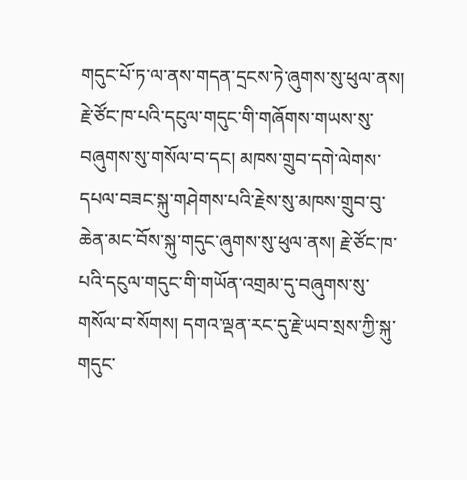གདུང་པོ་ཏ་ལ་ནས་གདན་དྲངས་ཏེ་ཞུགས་སུ་ཕུལ་ནས། རྗེ་ཙོང་ཁ་པའི་དངུལ་གདུང་གི་གཞོགས་གཡས་སུ་བཞུགས་སུ་གསོལ་བ་དང། མཁས་གྲུབ་དགེ་ལེགས་དཔལ་བཟང་སྐུ་གཤེགས་པའི་རྗེས་སུ་མཁས་གྲུབ་བུ་ཆེན་མང་བོས་སྐུ་གདུང་ཞུགས་སུ་ཕུལ་ནས། རྗེ་ཙོང་ཁ་པའི་དངུལ་གདུང་གི་གཡོན་འགྲམ་དུ་བཞུགས་སུ་གསོལ་བ་སོགས། དགའ་ལྡན་རང་དུ་རྗེ་ཡབ་སྲས་ཀྱི་སྐུ་གདུང་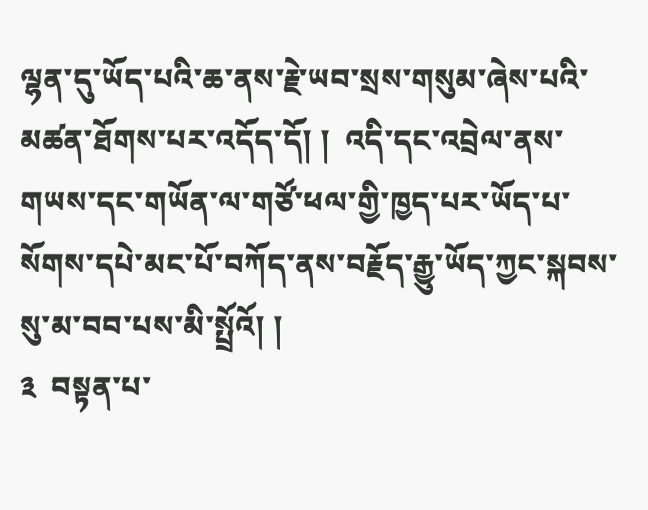ལྷན་དུ་ཡོད་པའི་ཆ་ནས་རྗེ་ཡབ་སྲས་གསུམ་ཞེས་པའི་མཚན་ཐོགས་པར་འདོད་དོ། །  འདི་དང་འབྲེལ་ནས་གཡས་དང་གཡོན་ལ་གཙོ་ཕལ་གྱི་ཁྱད་པར་ཡོད་པ་སོགས་དཔེ་མང་པོ་བཀོད་ནས་བརྗོད་རྒྱུ་ཡོད་ཀྱང་སྐབས་སུ་མ་བབ་པས་མི་སྤྲོའོ། །
༣  བསྟན་པ་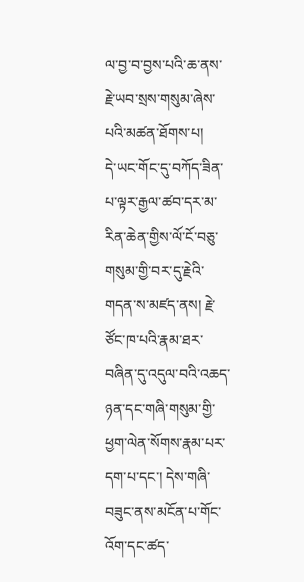ལ་བྱ་བ་བྱས་པའི་ཆ་ནས་རྗེ་ཡབ་སྲས་གསུམ་ཞེས་པའི་མཚན་ཐོགས་པ།
དེ་ཡང་གོང་དུ་བཀོད་ཟིན་པ་ལྟར་རྒྱལ་ཚབ་དར་མ་རིན་ཆེན་གྱིས་ལོ་ངོ་བཅུ་གསུམ་གྱི་བར་དུ་རྗེའི་གདན་ས་མཛད་ནས། རྗེ་ཙོང་ཁ་པའི་རྣམ་ཐར་བཞིན་དུ་འདུལ་བའི་འཆད་ཉན་དང་གཞི་གསུམ་གྱི་ཕྱག་ལེན་སོགས་རྣམ་པར་དག་པ་དང་། དེས་གཞི་བཟུང་ནས་མངོན་པ་གོང་འོག་དང་ཚད་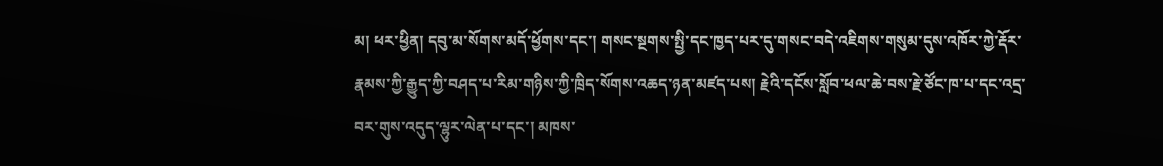མ། ཕར་ཕྱིན། དབུ་མ་སོགས་མདོ་ཕྱོགས་དང་། གསང་སྔགས་སྤྱི་དང་ཁྱད་པར་དུ་གསང་བདེ་འཇིགས་གསུམ་དུས་འཁོར་ཀྱེ་རྡོར་རྣམས་ཀྱི་རྒྱུད་ཀྱི་བཤད་པ་རིམ་གཉིས་ཀྱི་ཁྲིད་སོགས་འཆད་ཉན་མཛད་པས། རྗེའི་དངོས་སློབ་ཕལ་ཆེ་བས་རྗེ་ཙོང་ཁ་པ་དང་འདྲ་བར་གུས་འདུད་ལྷུར་ལེན་པ་དང་། མཁས་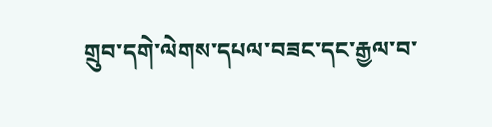གྲུབ་དགེ་ལེགས་དཔལ་བཟང་དང་རྒྱལ་བ་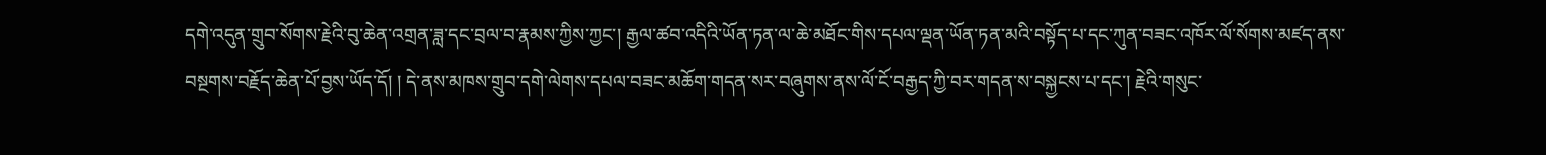དགེ་འདུན་གྲུབ་སོགས་རྗེའི་བུ་ཆེན་འགྲན་ཟླ་དང་བྲལ་བ་རྣམས་ཀྱིས་ཀྱང་། རྒྱལ་ཚབ་འདིའི་ཡོན་ཏན་ལ་ཆེ་མཐོང་གིས་དཔལ་ལྡན་ཡོན་ཏན་མའི་བསྟོད་པ་དང་ཀུན་བཟང་འཁོར་ལོ་སོགས་མཛད་ནས་བསྔགས་བརྗོད་ཆེན་པོ་བྱས་ཡོད་དོ། ། དེ་ནས་མཁས་གྲུབ་དགེ་ལེགས་དཔལ་བཟང་མཆོག་གདན་སར་བཞུགས་ནས་ལོ་ངོ་བརྒྱད་ཀྱི་བར་གདན་ས་བསྐྱངས་པ་དང་། རྗེའི་གསུང་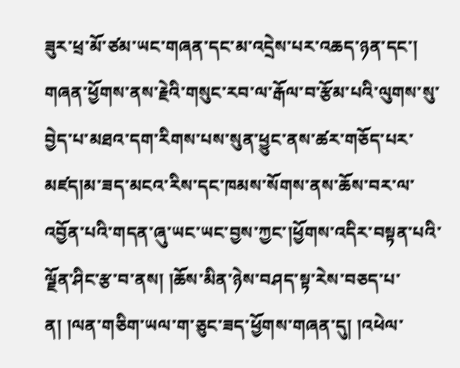ཟུར་ཕྲ་མོ་ཙམ་ཡང་གཞན་དང་མ་འདྲེས་པར་འཆད་ཉན་དང་། གཞན་ཕྱོགས་ནས་རྗེའི་གསུང་རབ་ལ་རྒོལ་བ་རྩོམ་པའི་ལུགས་སུ་བྱེད་པ་མཐའ་དག་རིགས་པས་སུན་ཕྱུང་ནས་ཚར་གཅོད་པར་མཛད།མ་ཟད་མངའ་རིས་དང་ཁམས་སོགས་ནས་ཆོས་བར་ལ་འབྱོན་པའི་གདན་ཞུ་ཡང་ཡང་བྱས་ཀྱང་།ཕྱོགས་འདིར་བསྟན་པའི་ལྗོན་ཤིང་རྩ་བ་ནས། །ཆོས་མིན་ཉེས་བཤད་སྟ་རེས་བཅད་པ་ན། །ལན་གཅིག་ཡལ་ག་ཅུང་ཟད་ཕྱོགས་གཞན་དུ། །འཕེལ་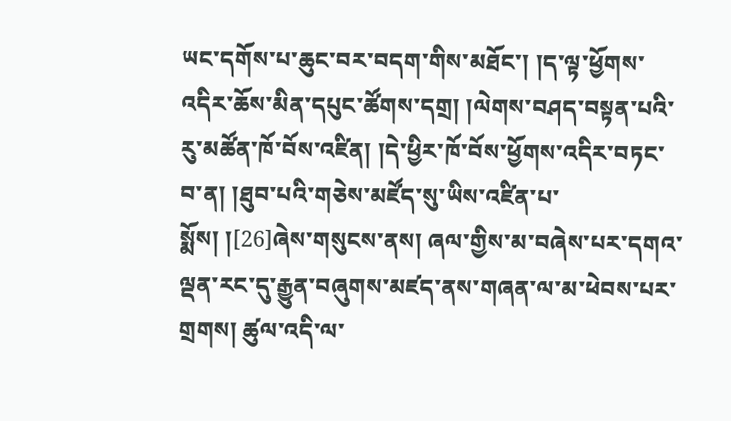ཡང་དགོས་པ་ཆུང་བར་བདག་གིས་མཐོང་། །ད་ལྟ་ཕྱོགས་འདིར་ཆོས་མིན་དཔུང་ཚོགས་དགྲ། །ལེགས་བཤད་བསྟན་པའི་རུ་མཚོན་ཁོ་བོས་འཛིན། །དེ་ཕྱིར་ཁོ་བོས་ཕྱོགས་འདིར་བཏང་བ་ན། །ཐུབ་པའི་གཅེས་མཛོད་སུ་ཡིས་འཛིན་པ་སྨོས། །[26]ཞེས་གསུངས་ནས། ཞལ་གྱིས་མ་བཞེས་པར་དགའ་ལྡན་རང་དུ་རྒྱུན་བཞུགས་མཛད་ནས་གཞན་ལ་མ་ཕེབས་པར་གྲགས། ཚུལ་འདི་ལ་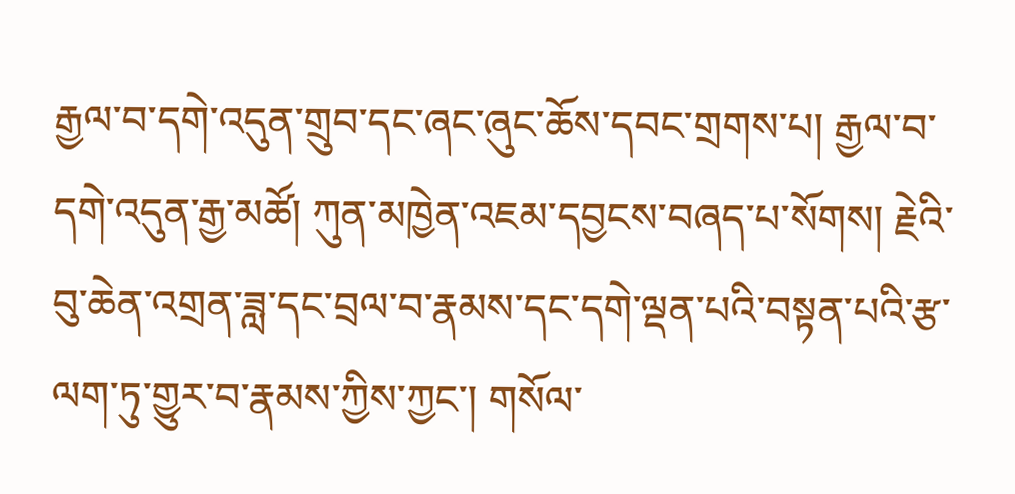རྒྱལ་བ་དགེ་འདུན་གྲུབ་དང་ཞང་ཞུང་ཆོས་དབང་གྲགས་པ། རྒྱལ་བ་དགེ་འདུན་རྒྱ་མཚོ། ཀུན་མཁྱེན་འཇམ་དབྱངས་བཞད་པ་སོགས། རྗེའི་བུ་ཆེན་འགྲན་ཟླ་དང་བྲལ་བ་རྣམས་དང་དགེ་ལྡན་པའི་བསྟན་པའི་རྩ་ལག་ཏུ་གྱུར་བ་རྣམས་ཀྱིས་ཀྱང་། གསོལ་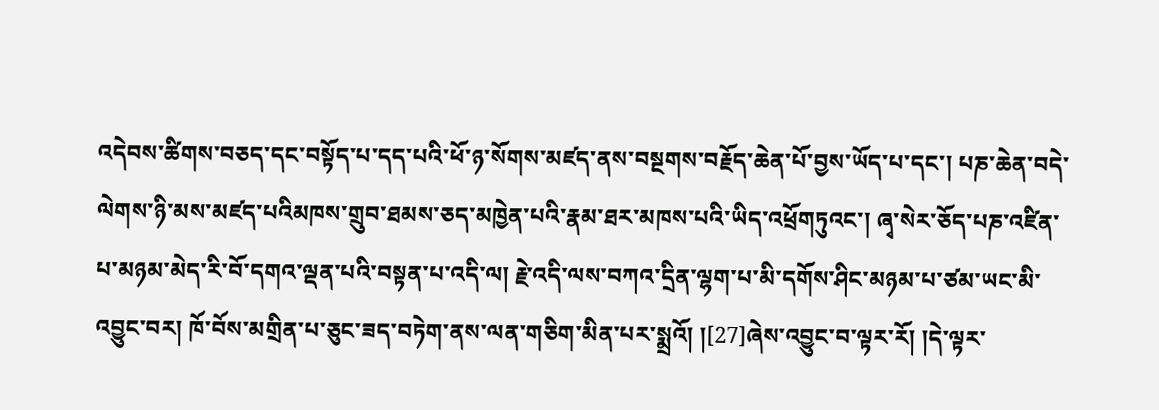འདེབས་ཚིགས་བཅད་དང་བསྟོད་པ་དད་པའི་ཕོ་ཉ་སོགས་མཛད་ནས་བསྔགས་བརྗོད་ཆེན་པོ་བྱས་ཡོད་པ་དང་། པཎ་ཆེན་བདེ་ལེགས་ཉི་མས་མཛད་པའིམཁས་གྲུབ་ཐམས་ཅད་མཁྱེན་པའི་རྣམ་ཐར་མཁས་པའི་ཡིད་འཕྲོགཏུའང་། ཞྭ་སེར་ཅོད་པཎ་འཛིན་པ་མཉམ་མེད་རི་བོ་དགའ་ལྡན་པའི་བསྟན་པ་འདི་ལ། རྗེ་འདི་ལས་བཀའ་དྲིན་ལྷག་པ་མི་དགོས་ཤིང་མཉམ་པ་ཙམ་ཡང་མི་འབྱུང་བར། ཁོ་བོས་མགྲིན་པ་ཅུང་ཟད་བཏེག་ནས་ལན་གཅིག་མིན་པར་སྨྲའོ། །[27]ཞེས་འབྱུང་བ་ལྟར་རོ། །དེ་ལྟར་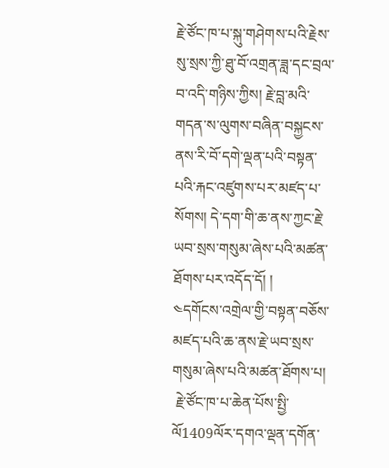རྗེ་ཙོང་ཁ་པ་སྐུ་གཤེགས་པའི་རྗེས་སུ་སྲས་ཀྱི་ཐུ་བོ་འགྲན་ཟླ་དང་བྲལ་བ་འདི་གཉིས་ཀྱིས། རྗེ་བླ་མའི་གདན་ས་ལུགས་བཞིན་བསྐྱངས་ནས་རི་བོ་དགེ་ལྡན་པའི་བསྟན་པའི་རྐང་འཛུགས་པར་མཛད་པ་སོགས། དེ་དག་གི་ཆ་ནས་ཀྱང་རྗེ་ཡབ་སྲས་གསུམ་ཞེས་པའི་མཚན་ཐོགས་པར་འདོད་དོ། །
༤དགོངས་འགྲེལ་གྱི་བསྟན་བཅོས་མཛད་པའི་ཆ་ནས་རྗེ་ཡབ་སྲས་གསུམ་ཞེས་པའི་མཚན་ཐོགས་པ།
 རྗེ་ཙོང་ཁ་པ་ཆེན་པོས་སྤྱི་ལོ1409ལོར་དགའ་ལྡན་དགོན་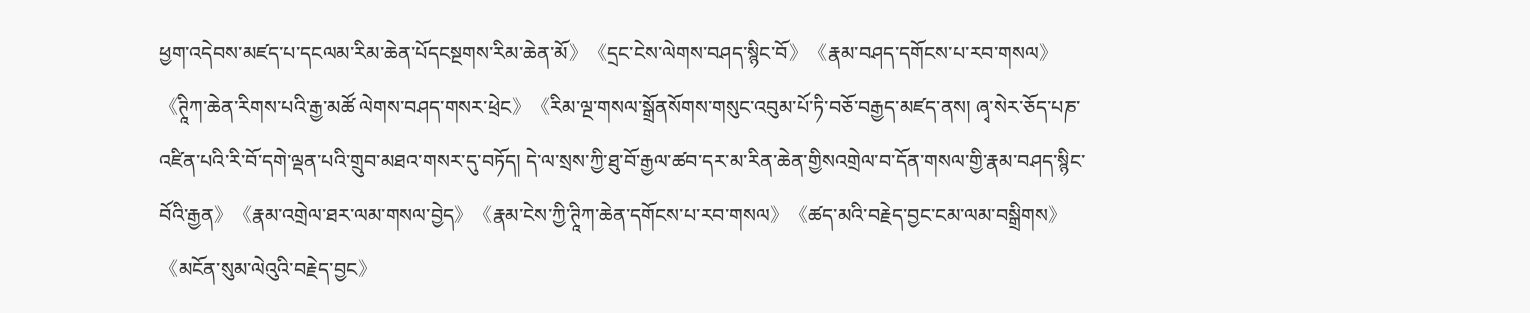ཕྱག་འདེབས་མཛད་པ་དངལམ་རིམ་ཆེན་པོདངསྔགས་རིམ་ཆེན་མོ》《དྲང་ངེས་ལེགས་བཤད་སྙིང་བོ》《རྣམ་བཤད་དགོངས་པ་རབ་གསལ》《ཊཱིཀ་ཆེན་རིགས་པའི་རྒྱ་མཚོ ལེགས་བཤད་གསར་ཕྲེང》《རིམ་ལྔ་གསལ་སྒྲོནསོགས་གསུང་འབུམ་པོ་ཏི་བཅོ་བརྒྱད་མཛད་ནས། ཞྭ་སེར་ཅོད་པཎ་འཛིན་པའི་རི་བོ་དགེ་ལྡན་པའི་གྲུབ་མཐའ་གསར་དུ་བཏོད། དེ་ལ་སྲས་ཀྱི་ཐུ་བོ་རྒྱལ་ཚབ་དར་མ་རིན་ཆེན་གྱིསའགྲེལ་བ་དོན་གསལ་གྱི་རྣམ་བཤད་སྙིང་བོའི་རྒྱན》《རྣམ་འགྲེལ་ཐར་ལམ་གསལ་བྱེད》《རྣམ་ངེས་ཀྱི་ཊཱིཀ་ཆེན་དགོངས་པ་རབ་གསལ》《ཚད་མའི་བརྗེད་བྱང་ངམ་ལམ་བསྒྲིགས》《མངོན་སུམ་ལེའུའི་བརྗེད་བྱང》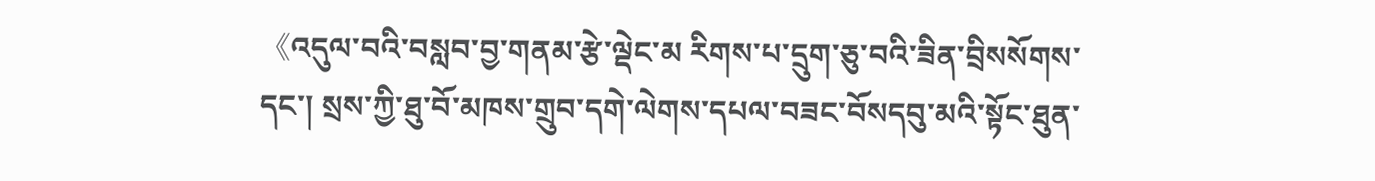《འདུལ་བའི་བསླབ་བྱ་གནམ་རྩེ་ལྡེང་མ རིགས་པ་དྲུག་ཅུ་བའི་ཟིན་བྲིསསོགས་དང་། སྲས་ཀྱི་ཐུ་བོ་མཁས་གྲུབ་དགེ་ལེགས་དཔལ་བཟང་བོསདབུ་མའི་སྟོང་ཐུན་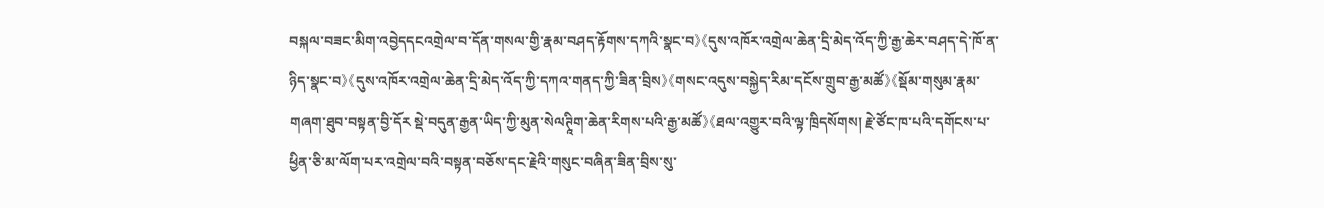བསྐལ་བཟང་མིག་འབྱེདདངའགྲེལ་བ་དོན་གསལ་གྱི་རྣམ་བཤད་རྟོགས་དཀའི་སྣང་བ》《དུས་འཁོར་འགྲེལ་ཆེན་དྲི་མེད་འོད་ཀྱི་རྒྱ་ཆེར་བཤད་དེ་ཁོ་ན་ཉིད་སྣང་བ》《དུས་འཁོར་འགྲེལ་ཆེན་དྲི་མེད་འོད་ཀྱི་དཀའ་གནད་ཀྱི་ཟིན་བྲིས》《གསང་འདུས་བསྐྱེད་རིམ་དངོས་གྲུབ་རྒྱ་མཚོ》《སྡོམ་གསུམ་རྣམ་གཞག་ཐུབ་བསྟན་བྱི་དོར སྡེ་བདུན་རྒྱན་ཡིད་ཀྱི་མུན་སེལཊཱིག་ཆེན་རིགས་པའི་རྒྱ་མཚོ》《ཐལ་འགྱུར་བའི་ལྟ་ཁྲིདསོགས། རྗེ་ཙོང་ཁ་པའི་དགོངས་པ་ཕྱིན་ཅི་མ་ལོག་པར་འགྲེལ་བའི་བསྟན་བཅོས་དང་རྗེའི་གསུང་བཞིན་ཟིན་བྲིས་སུ་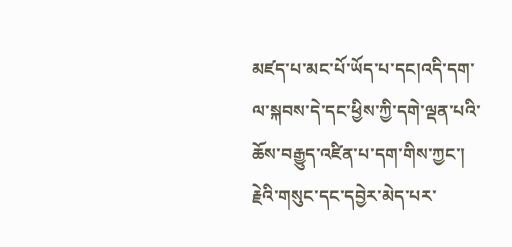མཛད་པ་མང་པོ་ཡོད་པ་དང།འདི་དག་ལ་སྐབས་དེ་དང་ཕྱིས་ཀྱི་དགེ་ལྡན་པའི་ཆོས་བརྒྱུད་འཛིན་པ་དག་གིས་ཀྱང་། རྗེའི་གསུང་དང་དབྱེར་མེད་པར་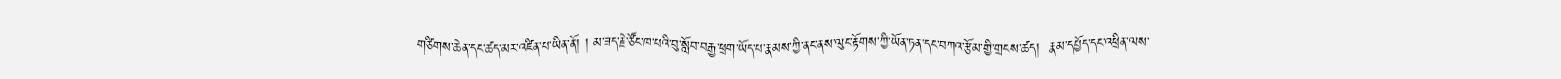གཙིགས་ཆེན་དང་ཚད་མར་འཛིན་པ་ཡིན་ནོ། ། མ་ཟད་རྗེ་ཙོང་ཁ་པའི་བུ་སློབ་བརྒྱ་ཕྲག་ཡོད་པ་རྣམས་ཀྱི་ནང་ནས་ལུང་རྟོགས་ཀྱི་ཡོན་ཏན་དང་བཀའ་རྩོམ་གྱི་གྲངས་ཚད།  རྣམ་དཔྱོད་དང་འཕྲིན་ལས་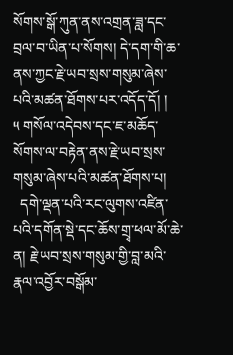སོགས་སྒོ་ཀུན་ནས་འགྲན་ཟླ་དང་བྲལ་བ་ཡིན་པ་སོགས། དེ་དག་གི་ཆ་ནས་ཀྱང་རྗེ་ཡབ་སྲས་གསུམ་ཞེས་པའི་མཚན་ཐོགས་པར་འདོད་དོ། །
༥ གསོལ་འདེབས་དང་ཇ་མཆོད་སོགས་ལ་བརྟེན་ནས་རྗེ་ཡབ་སྲས་གསུམ་ཞེས་པའི་མཚན་ཐོགས་པ།
  དགེ་ལྡན་པའི་རང་ལུགས་འཛིན་པའི་དགོན་སྡེ་དང་ཆོས་གྲྭ་ཕལ་མོ་ཆེ་ན། རྗེ་ཡབ་སྲས་གསུམ་གྱི་བླ་མའི་རྣལ་འབྱོར་བསྒོམ་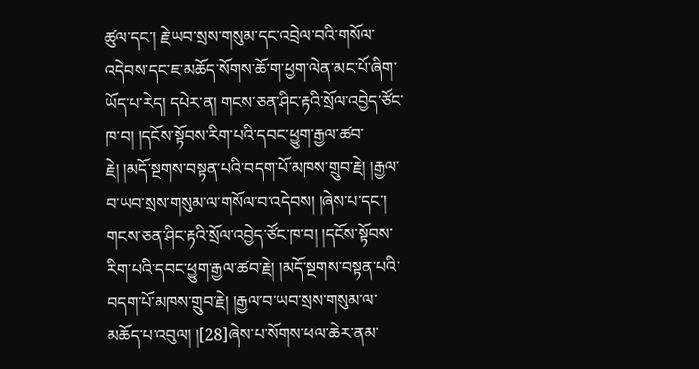ཚུལ་དང་། རྗེ་ཡབ་སྲས་གསུམ་དང་འབྲེལ་བའི་གསོལ་འདེབས་དང་ཇ་མཆོད་སོགས་ཆོ་ག་ཕྱག་ལེན་མང་པོ་ཞིག་ཡོད་པ་རེད། དཔེར་ན། གངས་ཅན་ཤིང་རྟའི་སྲོལ་འབྱེད་ཙོང་ཁ་བ། །དངོས་སྟོབས་རིག་པའི་དབང་ཕྱུག་རྒྱལ་ཚབ་རྗེ། །མདོ་སྔགས་བསྟན་པའི་བདག་པོ་མཁས་གྲུབ་རྗེ། །རྒྱལ་བ་ཡབ་སྲས་གསུམ་ལ་གསོལ་བ་འདེབས། །ཞེས་པ་དང་། གངས་ཅན་ཤིང་རྟའི་སྲོལ་འབྱེད་ཙོང་ཁ་བ། །དངོས་སྟོབས་རིག་པའི་དབང་ཕྱུག་རྒྱལ་ཚབ་རྗེ། །མདོ་སྔགས་བསྟན་པའི་བདག་པོ་མཁས་གྲུབ་རྗེ། །རྒྱལ་བ་ཡབ་སྲས་གསུམ་ལ་མཆོད་པ་འབུལ། །[28]ཞེས་པ་སོགས་ཕལ་ཆེར་ནམ་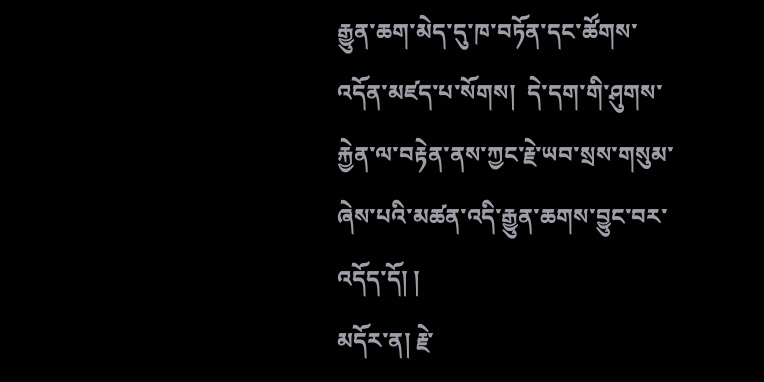རྒྱུན་ཆག་མེད་དུ་ཁ་བཏོན་དང་ཚོགས་འདོན་མཛད་པ་སོགས།  དེ་དག་གི་ཤུགས་རྐྱེན་ལ་བརྟེན་ནས་ཀྱང་རྗེ་ཡབ་སྲས་གསུམ་ཞེས་པའི་མཚན་འདི་རྒྱུན་ཆགས་བྱུང་བར་འདོད་དོ། །
མདོར་ན། རྗེ་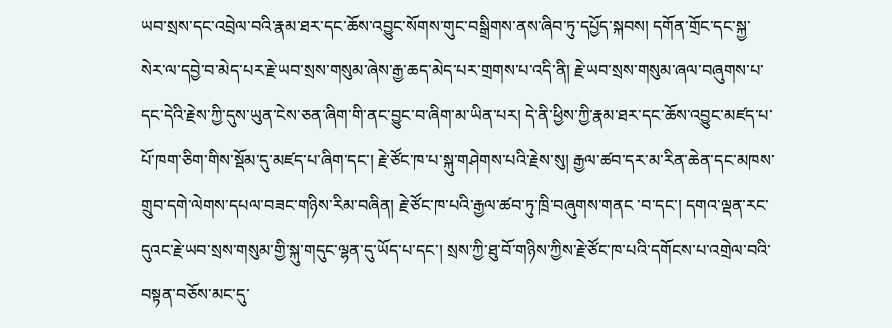ཡབ་སྲས་དང་འབྲེལ་བའི་རྣམ་ཐར་དང་ཆོས་འབྱུང་སོགས་གུང་བསྒྲིགས་ནས་ཞིབ་ཏུ་དཔྱོད་སྐབས། དགོན་གྲོང་དང་སྐྱ་སེར་ལ་དབྱེ་བ་མེད་པར་རྗེ་ཡབ་སྲས་གསུམ་ཞེས་རྒྱ་ཆད་མེད་པར་གྲགས་པ་འདི་ནི། རྗེ་ཡབ་སྲས་གསུམ་ཞལ་བཞུགས་པ་དང་དེའི་རྗེས་ཀྱི་དུས་ཡུན་ངེས་ཅན་ཞིག་གི་ནང་བྱུང་བ་ཞིག་མ་ཡིན་པར། དེ་ནི་ཕྱིས་ཀྱི་རྣམ་ཐར་དང་ཆོས་འབྱུང་མཛད་པ་པོ་ཁག་ཅིག་གིས་སྡོམ་དུ་མཛད་པ་ཞིག་དང་། རྗེ་ཙོང་ཁ་པ་སྐུ་གཤེགས་པའི་རྗེས་སུ། རྒྱལ་ཚབ་དར་མ་རིན་ཆེན་དང་མཁས་གྲུབ་དགེ་ལེགས་དཔལ་བཟང་གཉིས་རིམ་བཞིན། རྗེ་ཙོང་ཁ་པའི་རྒྱལ་ཚབ་ཏུ་ཁྲི་བཞུགས་གནང ་བ་དང་། དགའ་ལྡན་རང་དུའང་རྗེ་ཡབ་སྲས་གསུམ་གྱི་སྐུ་གདུང་ལྷན་དུ་ཡོད་པ་དང་། སྲས་ཀྱི་ཐུ་བོ་གཉིས་ཀྱིས་རྗེ་ཙོང་ཁ་པའི་དགོངས་པ་འགྲེལ་བའི་བསྟན་བཅོས་མང་དུ་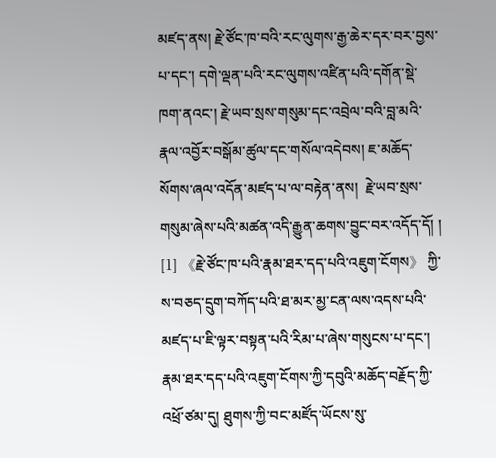མཛད་ནས། རྗེ་ཙོང་ཁ་བའི་རང་ལུགས་རྒྱ་ཆེར་དར་བར་བྱས་པ་དང་། དགེ་ལྡན་པའི་རང་ལུགས་འཛིན་པའི་དགོན་སྡེ་ཁག་ནའང་། རྗེ་ཡབ་སྲས་གསུམ་དང་འབྲེལ་བའི་བླ་མའི་རྣལ་འབྱོར་བསྒོམ་ཚུལ་དང་གསོལ་འདེབས། ཇ་མཆོད་སོགས་ཞལ་འདོན་མཛད་པ་ལ་བརྟེན་ནས།  རྗེ་ཡབ་སྲས་གསུམ་ཞེས་པའི་མཚན་འདི་རྒྱུན་ཆགས་བྱུང་བར་འདོད་དོ། །
[1] 《རྗེ་ཙོང་ཁ་པའི་རྣམ་ཐར་དད་པའི་འཇུག་ངོགས》 ཀྱི་ས་བཅད་དྲུག་བཀོད་པའི་ཐ་མར་མྱ་ངན་ལས་འདས་པའི་མཛད་པ་ཇི་ལྟར་བསྟན་པའི་རིམ་པ་ཞེས་གསུངས་པ་དང་། རྣམ་ཐར་དད་པའི་འཇུག་ངོགས་ཀྱི་དབུའི་མཆོད་བརྗོད་ཀྱི་འཕྲོ་ཙམ་དུ། ཐུགས་ཀྱི་བང་མཛོད་ཡོངས་སུ་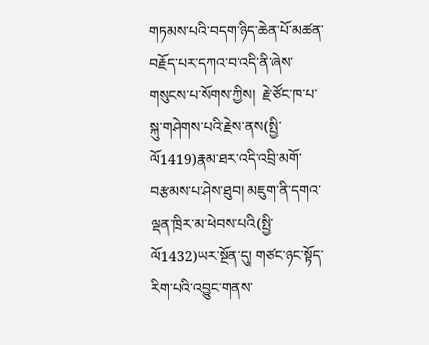གཏམས་པའི་བདག་ཉིད་ཆེན་པོ་མཚན་བརྗོད་པར་དཀའ་བ་འདི་ནི་ཞེས་གསུངས་པ་སོགས་ཀྱིས།  རྗེ་ཙོང་ཁ་པ་སྐུ་གཤེགས་པའི་རྗེས་ནས(སྤྱི་ལོ1419)རྣམ་ཐར་འདི་འབྲི་མགོ་བརྩམས་པ་ཤེས་ཐུབ། མཇུག་ནི་དགའ་ལྡན་ཁྲིར་མ་ཕེབས་པའི(སྤྱི་ལོ1432)ཡར་སྔོན་དུ། གཙང་ཉང་སྟོད་རིག་པའི་འབྱུང་གནས་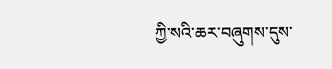ཀྱི་སའི་ཆར་བཞུགས་དུས་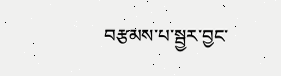བརྩམས་པ་སྦྱར་བྱང་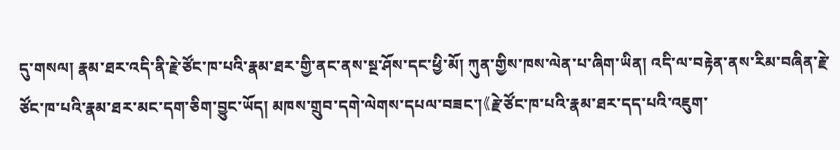དུ་གསལ། རྣམ་ཐར་འདི་ནི་རྗེ་ཙོང་ཁ་པའི་རྣམ་ཐར་གྱི་ནང་ནས་སྔ་ཤོས་དང་ཕྱི་མོ། ཀུན་གྱིས་ཁས་ལེན་པ་ཞིག་ཡིན། འདི་ལ་བརྟེན་ནས་རིམ་བཞིན་རྗེ་ཙོང་ཁ་པའི་རྣམ་ཐར་མང་དག་ཅིག་བྱུང་ཡོད། མཁས་གྲུབ་དགེ་ལེགས་དཔལ་བཟང་།《རྗེ་ཙོང་ཁ་པའི་རྣམ་ཐར་དད་པའི་འཇུག་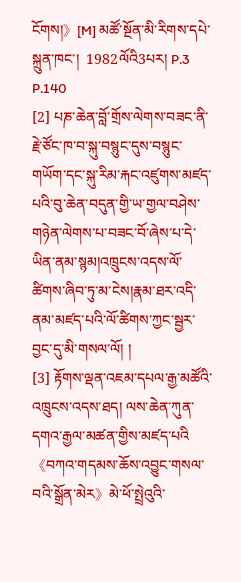ངོགས།》[M] མཚོ་སྔོན་མི་རིགས་དཔེ་སྐྲུན་ཁང་།  1982ལོའི3པར། P.3  P.140
[2] པཎ་ཆེན་བློ་གྲོས་ལེགས་བཟང་ནི་རྗེ་ཙོང་ཁ་བ་སྐུ་བསྙུང་དུས་བསྙུང་གཡོག་དང་སྐུ་རིམ་རྐང་འཛུགས་མཛད་པའི་བུ་ཆེན་བདུན་གྱི་ཡ་གྱལ་བཤེས་གཉེན་ལེགས་པ་བཟང་བོ་ཞེས་པ་དེ་ཡིན་ནམ་སྙམ།འཁྲུངས་འདས་ལོ་ཚིགས་ཞིབ་ཏུ་མ་ངེས།རྣམ་ཐར་འདི་ནམ་མཛད་པའི་ལོ་ཚིགས་ཀྱང་སྦྱར་བྱང་དུ་མི་གསལ་ལོ། །
[3] རྟོགས་ལྡན་འཇམ་དཔལ་རྒྱ་མཚོའི་འཁྲུངས་འདས་ཐད། ལས་ཆེན་ཀུན་དགའ་རྒྱལ་མཚན་གྱིས་མཛད་པའི《བཀའ་གདམས་ཆོས་འབྱུང་གསལ་བའི་སྒྲོན་མེར》མེ་ཕོ་སྤྲེའུའི་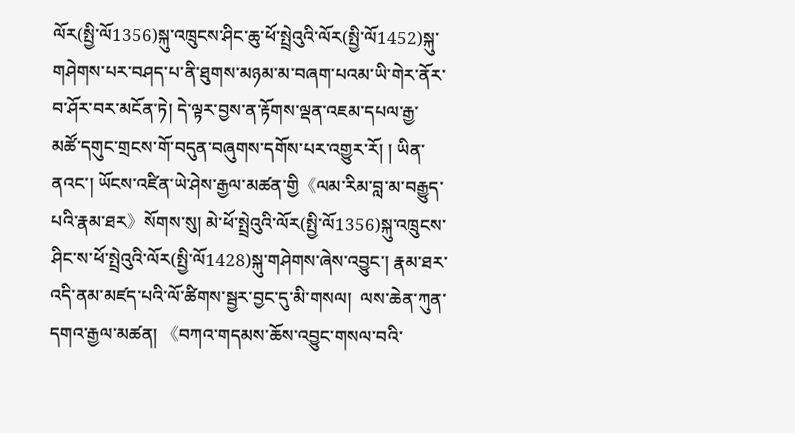ལོར(སྤྱི་ལོ1356)སྐུ་འཁྲུངས་ཤིང་ཆུ་ཕོ་སྤྲེའུའི་ལོར(སྤྱི་ལོ1452)སྐུ་གཤེགས་པར་བཤད་པ་ནི་ཐུགས་མཉམ་མ་བཞག་པའམ་ཡི་གེར་ནོར་བ་ཤོར་བར་མངོན་ཏེ། དེ་ལྟར་བྱས་ན་རྟོགས་ལྡན་འཇམ་དཔལ་རྒྱ་མཚོ་དགུང་གྲངས་གོ་བདུན་བཞུགས་དགོས་པར་འགྱུར་རོ། ། ཡིན་ནའང་། ཡོངས་འཛིན་ཡེ་ཤེས་རྒྱལ་མཚན་གྱི《ལམ་རིམ་བླ་མ་བརྒྱུད་པའི་རྣམ་ཐར》སོགས་སུ། མེ་ཕོ་སྤྲེའུའི་ལོར(སྤྱི་ལོ1356)སྐུ་འཁྲུངས་ཤིང་ས་ཕོ་སྤྲེའུའི་ལོར(སྤྱི་ལོ1428)སྐུ་གཤེགས་ཞེས་འབྱུང་། རྣམ་ཐར་འདི་ནམ་མཛད་པའི་ལོ་ཚིགས་སྦྱར་བྱང་དུ་མི་གསལ།  ལས་ཆེན་ཀུན་དགའ་རྒྱལ་མཚན། 《བཀའ་གདམས་ཆོས་འབྱུང་གསལ་བའི་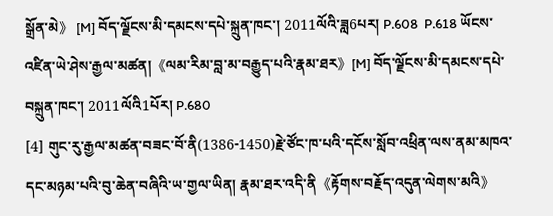སྒྲོན་མེ》 [M] བོད་ལྗོངས་མི་དམངས་དཔེ་སྐྲུན་ཁང་། 2011ལོའི་ཟླ6པར། P.608  P.618 ཡོངས་འཛིན་ཡེ་ཤེས་རྒྱལ་མཚན།《ལམ་རིམ་བླ་མ་བརྒྱུད་པའི་རྣམ་ཐར》[M] བོད་ལྗོངས་མི་དམངས་དཔེ་བསྐྲུན་ཁང་། 2011ལོའི1པོར། P.680
[4] གུང་རུ་རྒྱལ་མཚན་བཟང་བོ་ནི(1386-1450)རྗེ་ཙོང་ཁ་པའི་དངོས་སློབ་འཕྲིན་ལས་ནམ་མཁའ་དང་མཉམ་པའི་བུ་ཆེན་བཞིའི་ཡ་གྱལ་ཡིན། རྣམ་ཐར་འདི་ནི《རྟོགས་བརྗོད་འདུན་ལེགས་མའི》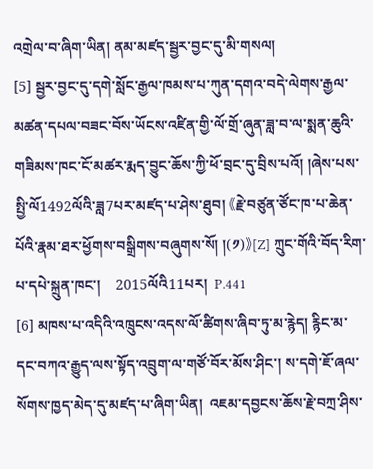འགྲེལ་བ་ཞིག་ཡིན། ནམ་མཛད་སྦྱར་བྱང་དུ་མི་གསལ།
[5] སྦྱར་བྱང་དུ་དགེ་སློང་རྒྱལ་ཁམས་པ་ཀུན་དགའ་བདེ་ལེགས་རྒྱལ་མཚན་དཔལ་བཟང་བོས་ཡོངས་འཛིན་གྱི་ལོ་གྲོ་ཞུན་ཟླ་བ་ལ་སྨན་ཆུའི་གཟིམས་ཁང་ངོ་མཚར་རྨད་བྱུང་ཆོས་ཀྱི་ཕོ་བྲང་དུ་བྲིས་པའོ། །ཞེས་པས་སྤྱི་ལོ1492ལོའི་ཟླ7པར་མཛད་པ་ཤེས་ཐུབ། 《རྗེ་བཙུན་ཙོང་ཁ་པ་ཆེན་པོའི་རྣམ་ཐར་ཕྱོགས་བསྒྲིགས་བཞུགས་སོ། །(༡)》[Z] ཀྲུང་གོའི་བོད་རིག་པ་དཔེ་སྐྲུན་ཁང་།    2015ལོའི11པར།  P.441
[6] མཁས་པ་འདིའི་འཁྲུངས་འདས་ལོ་ཚིགས་ཞིབ་ཏུ་མ་རྙེད། རྙིང་མ་དང་བཀའ་རྒྱུད་ལས་སྟོད་འབྲུག་ལ་གཙོ་བོར་མོས་ཤིང་། ས་དགེ་ཇོ་ཞལ་སོགས་ཁྱད་མེད་དུ་མཛད་པ་ཞིག་ཡིན།  འཇམ་དབྱངས་ཆོས་རྗེ་བཀྲ་ཤིས་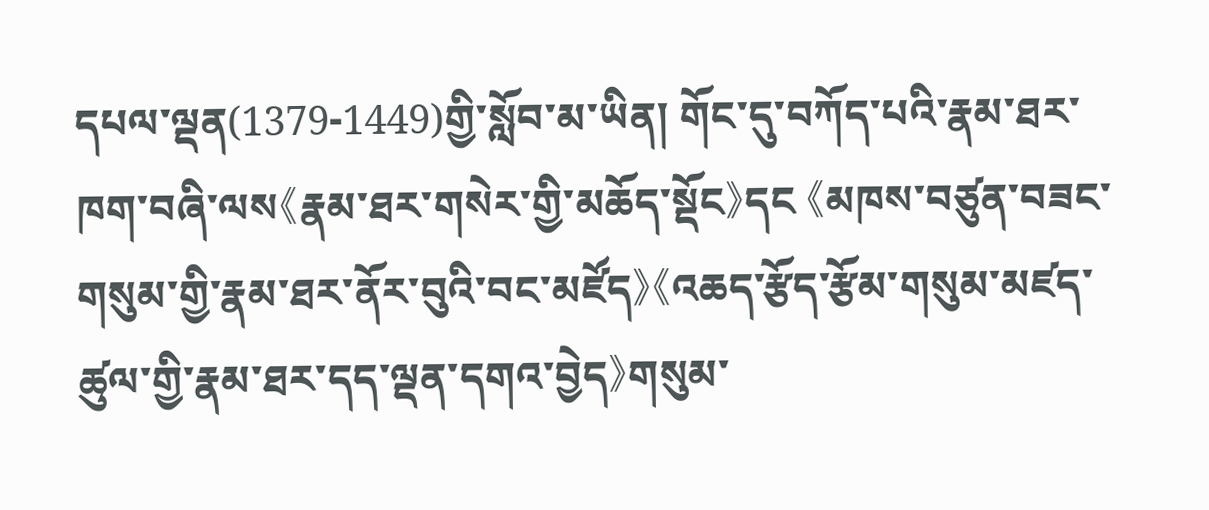དཔལ་ལྡན(1379-1449)གྱི་སློབ་མ་ཡིན། གོང་དུ་བཀོད་པའི་རྣམ་ཐར་ཁག་བཞི་ལས《རྣམ་ཐར་གསེར་གྱི་མཆོད་སྡོང》དང 《མཁས་བཙུན་བཟང་གསུམ་གྱི་རྣམ་ཐར་ནོར་བུའི་བང་མཛོད》《འཆད་རྩོད་རྩོམ་གསུམ་མཛད་ཚུལ་གྱི་རྣམ་ཐར་དད་ལྡན་དགའ་བྱེད》གསུམ་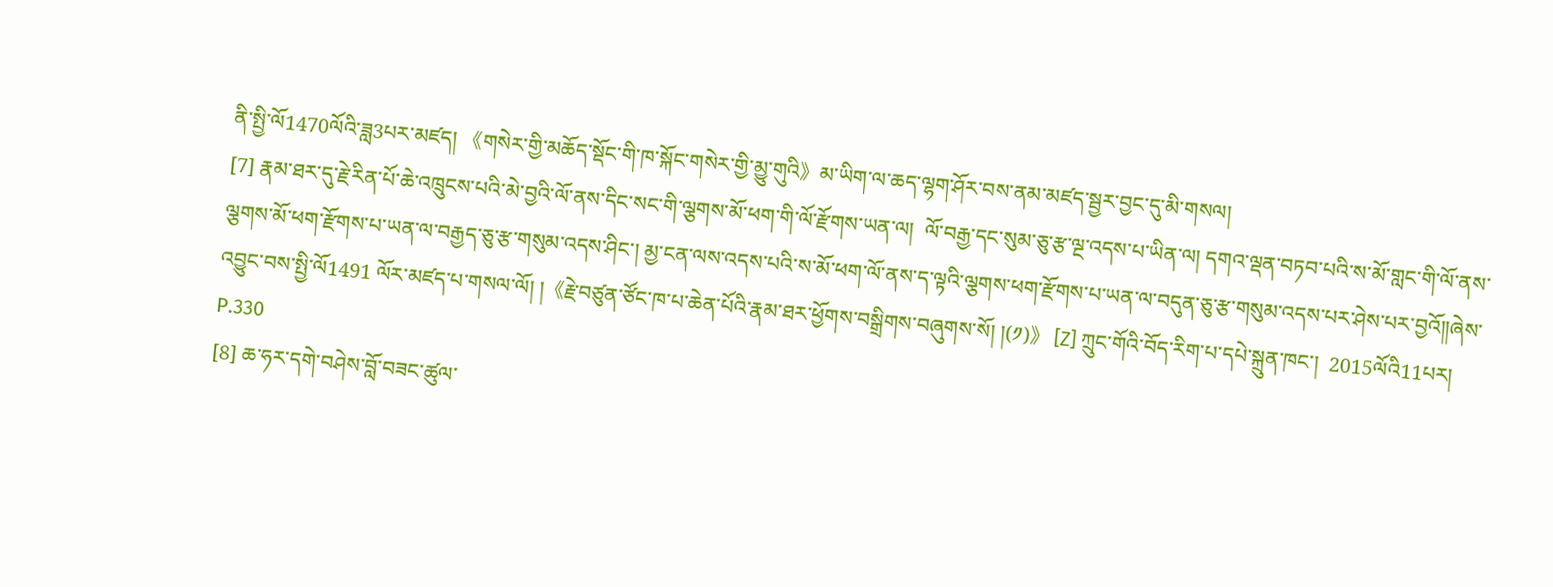ནི་སྤྱི་ལོ1470ལོའི་ཟླ3པར་མཛད། 《གསེར་གྱི་མཆོད་སྡོང་གི་ཁ་སྐོང་གསེར་གྱི་མྱུ་གུའི》མ་ཡིག་ལ་ཆད་ལྷག་ཤོར་བས་ནམ་མཛད་སྦྱར་བྱང་དུ་མི་གསལ།
[7] རྣམ་ཐར་དུ་རྗེ་རིན་པོ་ཆེ་འཁྲུངས་པའི་མེ་བྱའི་ལོ་ནས་དིང་སང་གི་ལྕགས་མོ་ཕག་གི་ལོ་རྫོགས་ཡན་ལ།  ལོ་བརྒྱ་དང་སུམ་ཅུ་རྩ་ལྔ་འདས་པ་ཡིན་ལ། དགའ་ལྡན་བཏབ་པའི་ས་མོ་གླང་གི་ལོ་ནས་ལྕགས་མོ་ཕག་རྫོགས་པ་ཡན་ལ་བརྒྱད་ཅུ་རྩ་གསུམ་འདས་ཤིང་། མྱ་ངན་ལས་འདས་པའི་ས་མོ་ཕག་ལོ་ནས་ད་ལྟའི་ལྕགས་ཕག་རྫོགས་པ་ཡན་ལ་བདུན་ཅུ་རྩ་གསུམ་འདས་པར་ཤེས་པར་བྱའོ།།ཞེས་འབྱུང་བས་སྤྱི་ལོ1491 ལོར་མཛད་པ་གསལ་ལོ། །《རྗེ་བཙུན་ཙོང་ཁ་པ་ཆེན་པོའི་རྣམ་ཐར་ཕྱོགས་བསྒྲིགས་བཞུགས་སོ། །(༡)》 [Z] ཀྲུང་གོའི་བོད་རིག་པ་དཔེ་སྐྲུན་ཁང་།  2015ལོའི11པར།  P.330
[8] ཆ་ཧར་དགེ་བཤེས་བློ་བཟང་ཚུལ་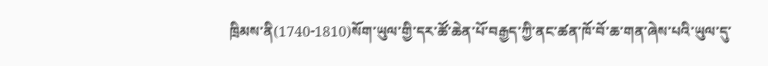ཁྲིམས་ནི(1740-1810)སོག་ཡུལ་གྱི་དར་ཚོ་ཆེན་པོ་བརྒྱད་ཀྱི་ནང་ཚན་ཁོ་བོ་ཆ་གན་ཞེས་པའི་ཡུལ་དུ་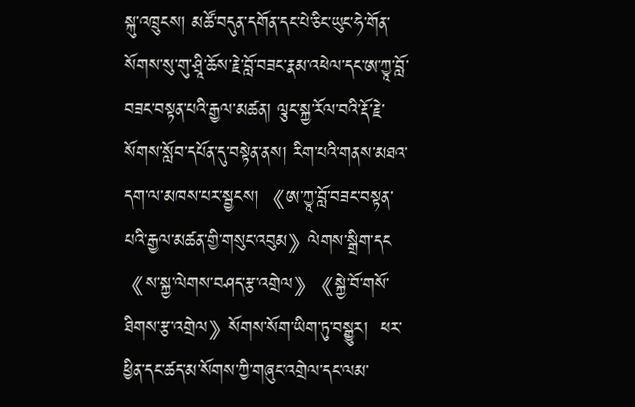སྐུ་འཁྲུངས། མཚོ་བདུན་དགོན་དང་པེ་ཅིང་ཡུང་ཧེ་གོན་སོགས་སུ་གུ་ཤྲཱི་ཆོས་རྗེ་བློ་བཟང་རྣམ་འཕེལ་དང་ཨ་ཀྱཱ་བློ་བཟང་བསྟན་པའི་རྒྱལ་མཚན། ལྕང་སྐྱ་རོལ་བའི་རྡོ་རྗེ་སོགས་སློབ་དཔོན་དུ་བསྟེན་ནས། རིག་པའི་གནས་མཐའ་དག་ལ་མཁས་པར་སྦྱངས། 《ཨ་ཀྱཱ་བློ་བཟང་བསྟན་པའི་རྒྱལ་མཚན་གྱི་གསུང་འབུམ》ལེགས་སྒྲིག་དང《ས་སྐྱ་ལེགས་བཤད་རྩ་འགྲེལ》《སྐྱེ་བོ་གསོ་ཐིགས་རྩ་འགྲེལ》སོགས་སོག་ཡིག་ཏུ་བསྒྱུར།  ཕར་ཕྱིན་དང་ཚད་མ་སོགས་ཀྱི་གཞུང་འགྲེལ་དང་ལམ་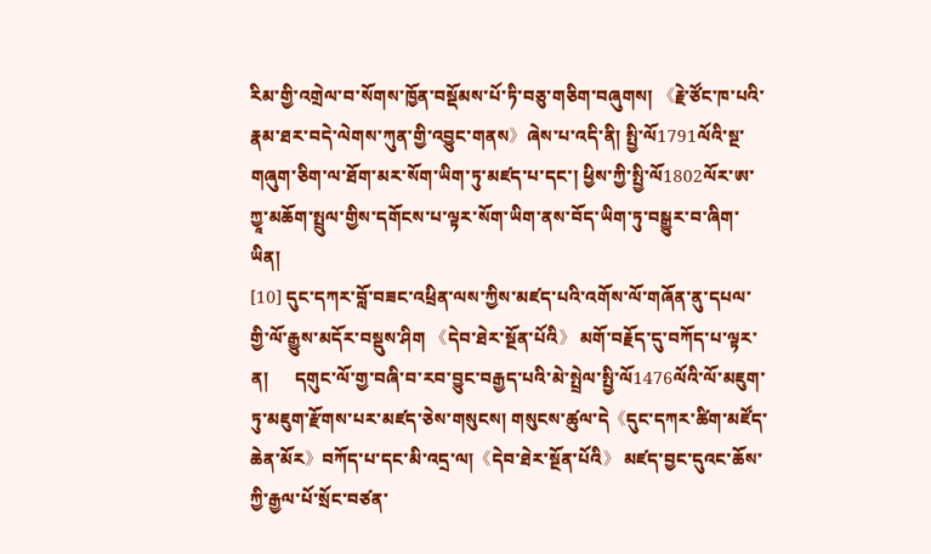རིམ་གྱི་འགྲེལ་བ་སོགས་ཁྱོན་བསྡོམས་པོ་ཏི་བཅུ་གཅིག་བཞུགས། 《རྗེ་ཙོང་ཁ་པའི་རྣམ་ཐར་བདེ་ལེགས་ཀུན་གྱི་འབྱུང་གནས》ཞེས་པ་འདི་ནི། སྤྱི་ལོ1791ལོའི་སྔ་གཞུག་ཅིག་ལ་ཐོག་མར་སོག་ཡིག་ཏུ་མཛད་པ་དང་། ཕྱིས་ཀྱི་སྤྱི་ལོ1802ལོར་ཨ་ཀྱཱ་མཆོག་སྤྲུལ་གྱིས་དགོངས་པ་ལྟར་སོག་ཡིག་ནས་བོད་ཡིག་ཏུ་བསྒྱུར་བ་ཞིག་ཡིན།
[10] དུང་དཀར་བློ་བཟང་འཕྲིན་ལས་ཀྱིས་མཛད་པའི་འགོས་ལོ་གཞོན་ནུ་དཔལ་གྱི་ལོ་རྒྱུས་མདོར་བསྡུས་ཤིག 《དེབ་ཐེར་སྔོན་པོའི》 མགོ་བརྗོད་དུ་བཀོད་པ་ལྟར་ན།      དགུང་ལོ་གྱ་བཞི་བ་རབ་བྱུང་བརྒྱད་པའི་མེ་སྤྲེལ་སྤྱི་ལོ1476ལོའི་ལོ་མཇུག་ཏུ་མཇུག་རྫོགས་པར་མཛད་ཅེས་གསུངས། གསུངས་ཚུལ་དེ《དུང་དཀར་ཚིག་མཛོད་ཆེན་མོར》བཀོད་པ་དང་མི་འདྲ་ལ།《དེབ་ཐེར་སྔོན་པོའི》 མཛད་བྱང་དུའང་ཆོས་ཀྱི་རྒྱལ་པོ་སྲོང་བཙན་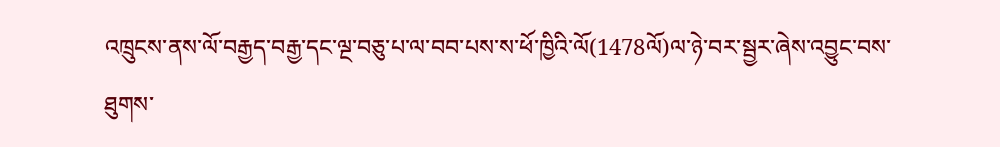འཁྲུངས་ནས་ལོ་བརྒྱད་བརྒྱ་དང་ལྔ་བཅུ་པ་ལ་བབ་པས་ས་ཕོ་ཁྱིའི་ལོ(1478ལོ)ལ་ཉེ་བར་སྦྱར་ཞེས་འབྱུང་བས་ཐུགས་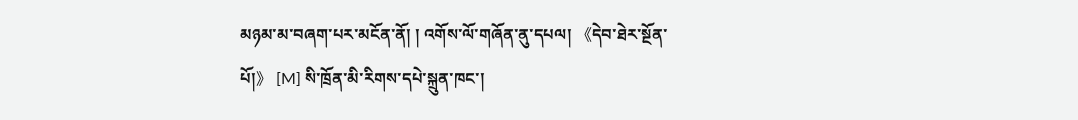མཉམ་མ་བཞག་པར་མངོན་ནོ། ། འགོས་ལོ་གཞོན་ནུ་དཔལ། 《དེབ་ཐེར་སྔོན་པོ།》 [M] སི་ཁྲོན་མི་རིགས་དཔེ་སྐྲུན་ཁང་།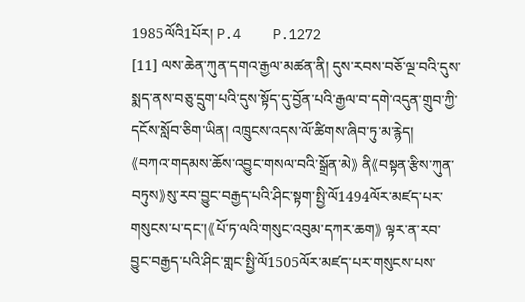1985ལོའི1པོར། P.4    P.1272
[11] ལས་ཆེན་ཀུན་དགའ་རྒྱལ་མཚན་ནི། དུས་རབས་བཅོ་ལྔ་བའི་དུས་སྨད་ནས་བཅུ་དྲུག་པའི་དུས་སྟོད་དུ་བྱོན་པའི་རྒྱལ་བ་དགེ་འདུན་གྲུབ་ཀྱི་དངོས་སློབ་ཅིག་ཡིན། འཁྲུངས་འདས་ལོ་ཚིགས་ཞིབ་ཏུ་མ་རྙེད།  《བཀའ་གདམས་ཆོས་འབྱུང་གསལ་བའི་སྒྲོན་མེ》 ནི《བསྟན་རྩིས་ཀུན་བཏུས》སུ་རབ་བྱུང་བརྒྱད་པའི་ཤིང་སྟག་སྤྱི་ལོ1494ལོར་མཛད་པར་གསུངས་པ་དང་།《པོ་ཏ་ལའི་གསུང་འབུམ་དཀར་ཆག》 ལྟར་ན་རབ་བྱུང་བརྒྱད་པའི་ཤིང་གླང་སྤྱི་ལོ1505ལོར་མཛད་པར་གསུངས་པས་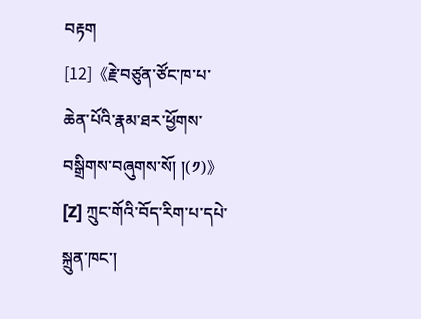བརྟག
[12]《རྗེ་བཙུན་ཙོང་ཁ་པ་ཆེན་པོའི་རྣམ་ཐར་ཕྱོགས་བསྒྲིགས་བཞུགས་སོ། །(༡)》 [Z] ཀྲུང་གོའི་བོད་རིག་པ་དཔེ་སྐྲུན་ཁང་།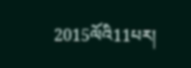2015ལོའི11པར།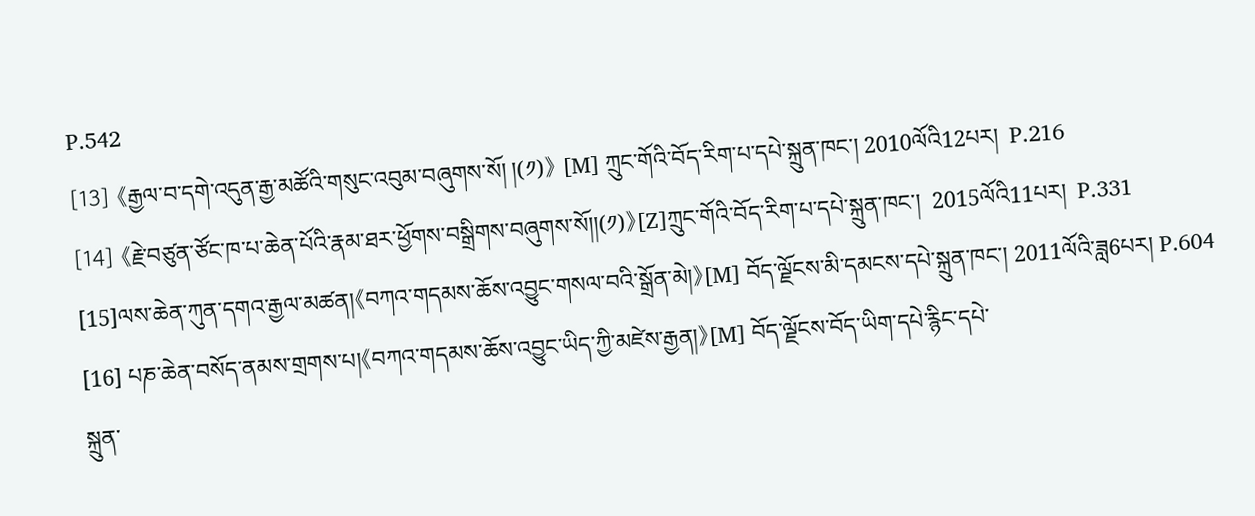P.542
[13] 《རྒྱལ་བ་དགེ་འདུན་རྒྱ་མཚོའི་གསུང་འབུམ་བཞུགས་སོ། །(༡)》 [M] ཀྲུང་གོའི་བོད་རིག་པ་དཔེ་སྐྲུན་ཁང་། 2010ལོའི12པར།  P.216
[14] 《རྗེ་བཙུན་ཙོང་ཁ་པ་ཆེན་པོའི་རྣམ་ཐར་ཕྱོགས་བསྒྲིགས་བཞུགས་སོ།།(༡)》[Z]ཀྲུང་གོའི་བོད་རིག་པ་དཔེ་སྐྲུན་ཁང་།  2015ལོའི11པར།  P.331
[15]ལས་ཆེན་ཀུན་དགའ་རྒྱལ་མཚན།《བཀའ་གདམས་ཆོས་འབྱུང་གསལ་བའི་སྒྲོན་མེ།》[M] བོད་ལྗོངས་མི་དམངས་དཔེ་སྐྲུན་ཁང་། 2011ལོའི་ཟླ6པར། P.604
[16] པཎ་ཆེན་བསོད་ནམས་གྲགས་པ།《བཀའ་གདམས་ཆོས་འབྱུང་ཡིད་ཀྱི་མཛེས་རྒྱན།》[M] བོད་ལྗོངས་བོད་ཡིག་དཔེ་རྙིང་དཔེ་
སྐྲུན་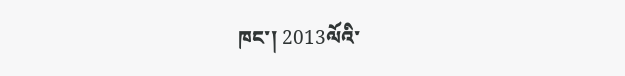ཁང་། 2013ལོའི་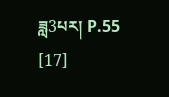ཟླ3པར། P.55
[17]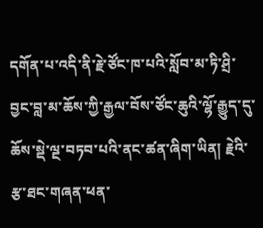དགོན་པ་འདི་ནི་རྗེ་ཙོང་ཁ་པའི་སློབ་མ་ཏི་ཤྲི་བྱང་བླ་མ་ཆོས་ཀྱི་རྒྱལ་བོས་ཙོང་ཆུའི་ལྷོ་རྒྱུད་དུ་ཆོས་སྡེ་ལྔ་བཏབ་པའི་ནང་ཚན་ཞིག་ཡིན། རྗེའི་རྩ་ཐང་གཞན་ཕན་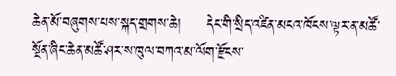ཆེན་མོ་བཞུགས་པས་སྐད་གྲགས་ཆེ།     དེང་གི་སྲིད་འཛིན་མངའ་ཁོངས་ལྟར་ན་མཚོ་སྔོན་ཞིང་ཆེན་མཚོ་ཤར་ས་ཁུལ་བཀའ་མ་ལོག་རྫོངས་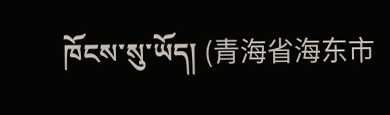ཁོངས་སུ་ཡོད། (青海省海东市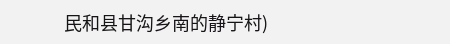民和县甘沟乡南的静宁村)